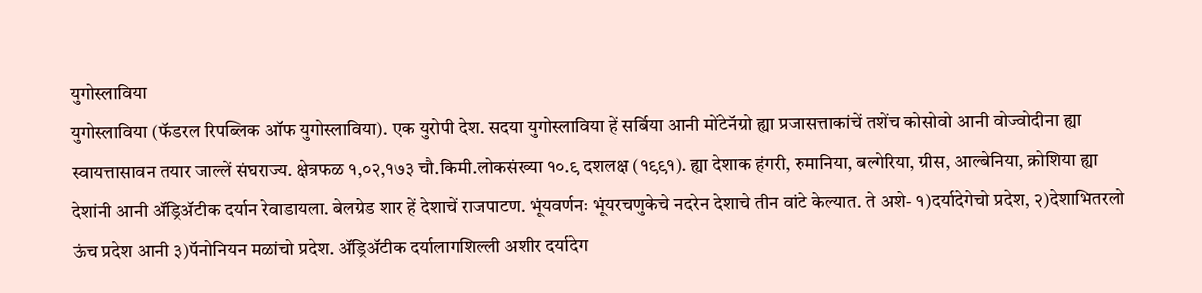युगोस्लाविया
युगोस्लाविया (फॅडरल रिपब्लिक ऑफ युगोस्लाविया). एक युरोपी देश. सदया युगोस्लाविया हें सर्बिया आनी मोंटेनॅग्रो ह्या प्रजासत्ताकांचें तशेंच कोसोवो आनी वोज्वोदीना ह्या स्वायत्तासावन तयार जाल्लें संघराज्य. क्षेत्रफळ १,०२,१७३ चौ.किमी.लोकसंख्या १०.९ दशलक्ष (१९९१). ह्या देशाक हंगरी, रुमानिया, बल्गेरिया, ग्रीस, आल्बेनिया, क्रोशिया ह्या देशांनी आनी ॲड्रिॲटीक दर्यान रेवाडायला. बेलग्रेड शार हें देशाचें राजपाटण. भूंयवर्णनः भूंयरचणुकेचे नदरेन देशाचे तीन वांटे केल्यात. ते अशे- १)दर्यादेगेचो प्रदेश, २)देशाभितरलो ऊंच प्रदेश आनी ३)पॅनोनियन मळांचो प्रदेश. ॲड्रिॲटीक दर्यालागशिल्ली अशीर दर्यादेग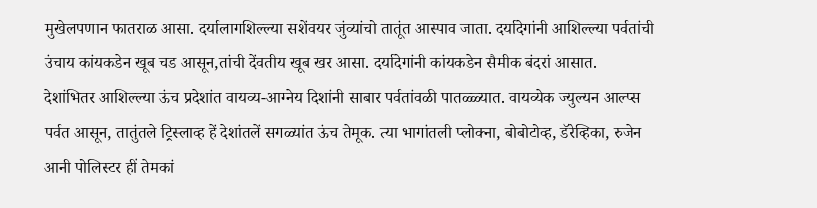मुखेलपणान फातराळ आसा. दर्यालागशिल्ल्या सशेंवयर जुंव्यांचो तातूंत आस्पाव जाता. दर्यादेगांनी आशिल्ल्या पर्वतांची उंचाय कांयकडेन खूब चड आसून,तांची देंवतीय खूब खर आसा. दर्यादेगांनी कांयकडेन सैमीक बंदरां आसात.
देशांभितर आशिल्ल्या ऊंच प्रदेशांत वायव्य-आग्नेय दिशांनी साबार पर्वतांवळी पातळ्ळ्यात. वायव्येक ज्युल्यन आल्प्स पर्वत आसून, तातुंतले ट्रिस्लाव्ह हें देशांतलें सगळ्यांत ऊंच तेमूक. त्या भागांतली प्लोक्ना, बोबोटोव्ह, डॅरेव्हिका, रुजेन आनी पोलिस्टर हीं तेमकां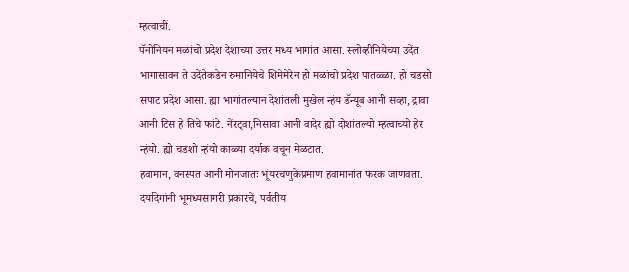म्हत्वाचीं.
पॅनोनियन मळांचो प्रदेश देशाच्या उत्तर मध्य भागांत आसा. स्लोव्हीनियेच्या उदेंत भागासावन ते उदेंतेकडेन रुमानियेचे शिमेमेरेन हो मळांचो प्रदेश पातळ्ळा. हो चडसो सपाट प्रदेश आसा. ह्या भागांतल्यान देशांतली मुखेल न्हंय डॅन्यूब आनी सव्हा, द्रावा आनी टिस हे तिचे फांटे. नेंरट्वा,निसावा आनी वादेर ह्यो दोशांतल्यो म्हत्वाच्यो हेर न्हंयो. ह्यो चडशो न्हंयो काळ्या दर्याक वचून मेळटात.
हवामान, वनस्पत आनी मोनजातः भूंयरचणुकेप्रमाण हवामानांत फरक जाणवता. दर्यादेगांनी भूमध्यसागरी प्रकारचें, पर्वतीय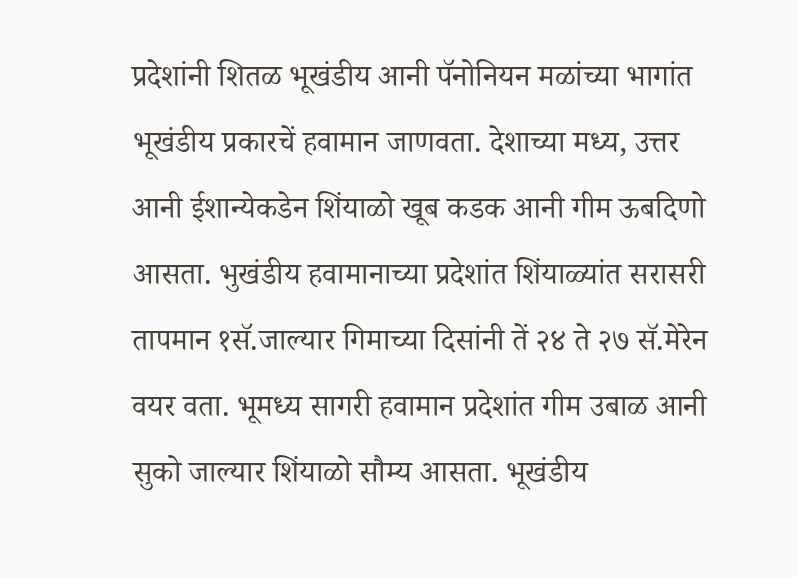प्रदेशांनी शितळ भूखंडीय आनी पॅनोनियन मळांच्या भागांत भूखंडीय प्रकारचें हवामान जाणवता. देशाच्या मध्य, उत्तर आनी ईशान्येकडेन शिंयाळो खूब कडक आनी गीम ऊबदिणो आसता. भुखंडीय हवामानाच्या प्रदेशांत शिंयाळ्यांत सरासरी तापमान १सॅ.जाल्यार गिमाच्या दिसांनी तें २४ ते २७ सॅ.मेरेन वयर वता. भूमध्य सागरी हवामान प्रदेशांत गीम उबाळ आनी सुको जाल्यार शिंयाळो सौम्य आसता. भूखंडीय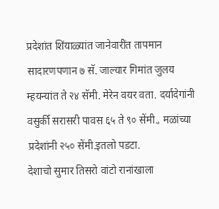प्रदेशांत शिंयाळ्यांत जानेवारींत तापमान सादारणपणान ७ सॅ. जाल्यार गिमांत जुलय म्हयन्यांत ते २४ सॅमी. मेरेन वयर वता. दर्यादेगांनी वसुर्की सरासरी पावस ६५ ते ९० सेंमी., मळांच्या प्रदेशांनी २५० सेंमी.इतलो पडटा.
देशाचो सुमार तिसरो वांटो रानांखाला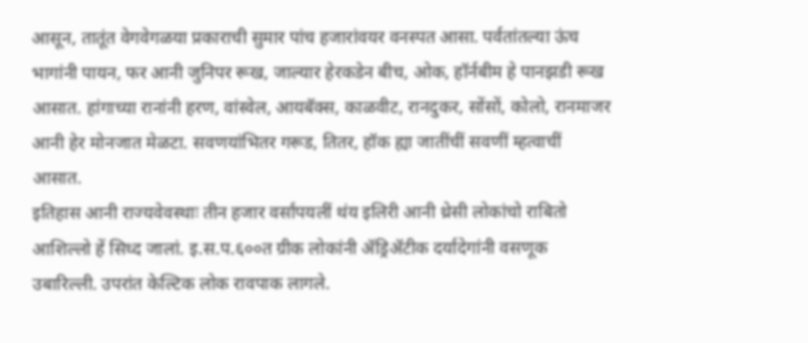आसून, तातूंत वेगवेगळया प्रकाराची सुमार पांच हजारांवयर वनस्पत आसा. पर्वतांतल्या ऊंच भागांनी पायन, फर आनी जुनिपर रूख, जाल्यार हेरकडेन बीच, ओक, हॉर्नबीम हे पानझडी रूख आसात. हांगाच्या रानांनी हरण, वांस्वेल, आयबॅक्स, काळवीट, रानदुकर, सोंसों, कोलो, रानमाजर आनी हेर मोनजात मेळटा. सवणयांभितर गरूड, तितर, हॉक ह्या जातींचीं सवणीं म्हत्वाचीं आसात.
इतिहास आनी राज्यवेवस्थाः तीन हजार वर्सांपयलीं थंय इलिरी आनी थ्रेसी लोकांचो राबितो आशिल्लो हें सिध्द जालां. इ.स.प.६००त ग्रीक लोकांनी ॲड्रिॲटीक दर्यादेगांनी वसणूक उबारिल्ली. उपरांत केल्टिक लोक रावपाक लागले.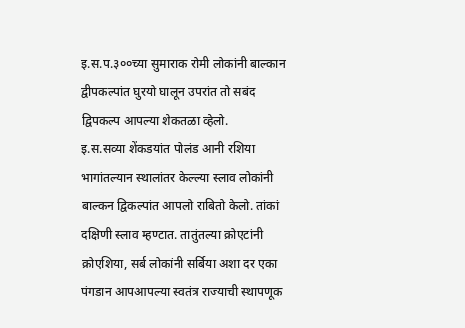इ.स.प.३००च्या सुमाराक रोमी लोकांनी बाल्कान द्वीपकल्पांत घुरयो घालून उपरांत तो सबंद द्विपकल्प आपल्या शेकतळा व्हेलो.
इ.स.सव्या शेंकडयांत पोलंड आनी रशिया भागांतल्यान स्थालांतर केल्ल्या स्लाव लोकांनी बाल्कन द्विकल्पांत आपलो राबितो केलो. तांकां दक्षिणी स्लाव म्हण्टात. तातुंतल्या क्रोएटांनी क्रोएशिया, सर्ब लोकांनी सर्बिया अशा दर एका पंगडान आपआपल्या स्वतंत्र राज्याची स्थापणूक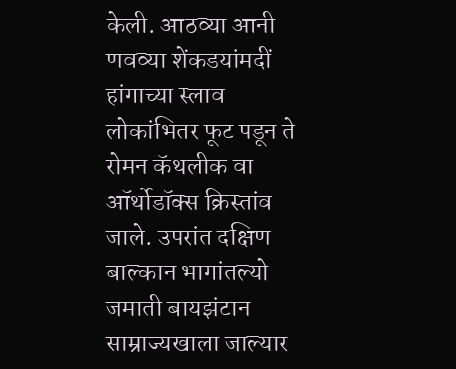केली. आठव्या आनी णवव्या शेंकडयांमदीं हांगाच्या स्लाव लोकांभितर फूट पडून ते रोमन कॅथलीक वा ऑर्थोडॉक्स क्रिस्तांव जाले. उपरांत दक्षिण बाल्कान भागांतल्यो जमाती बायझंटान साम्राज्यखाला जाल्यार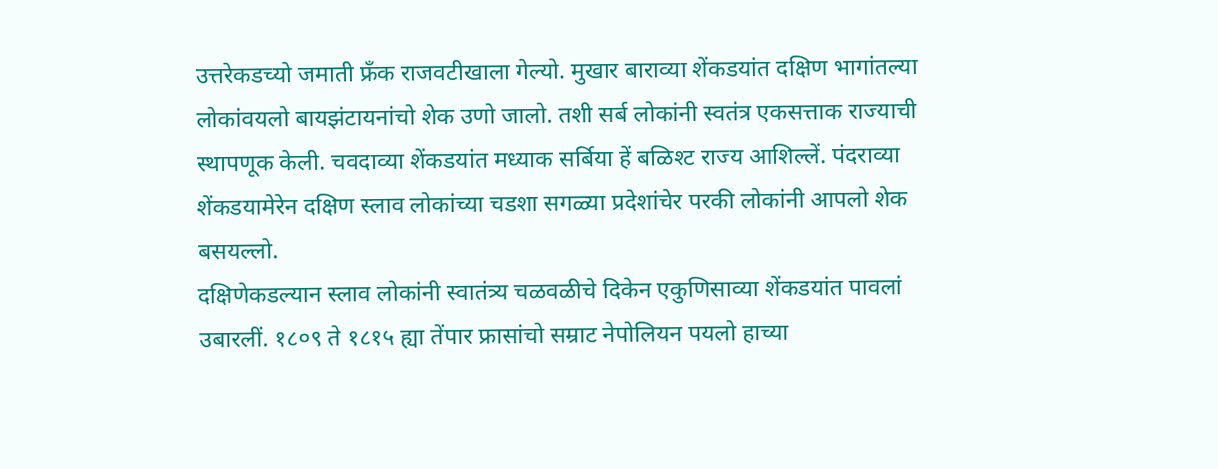उत्तरेकडच्यो जमाती फ्रँक राजवटीखाला गेल्यो. मुखार बाराव्या शेंकडयांत दक्षिण भागांतल्या लोकांवयलो बायझंटायनांचो शेक उणो जालो. तशी सर्ब लोकांनी स्वतंत्र एकसत्ताक राज्याची स्थापणूक केली. चवदाव्या शेंकडयांत मध्याक सर्बिया हें बळिश्ट राज्य आशिल्लें. पंदराव्या शेंकडयामेरेन दक्षिण स्लाव लोकांच्या चडशा सगळ्या प्रदेशांचेर परकी लोकांनी आपलो शेक बसयल्लो.
दक्षिणेकडल्यान स्लाव लोकांनी स्वातंत्र्य चळवळीचे दिकेन एकुणिसाव्या शेंकडयांत पावलां उबारलीं. १८०९ ते १८१५ ह्या तेंपार फ्रासांचो सम्राट नेपोलियन पयलो हाच्या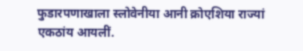फुडारपणाखाला स्लोवेनीया आनी क्रोएशिया राज्यां एकठांय आयलीं.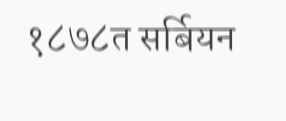१८७८त सर्बियन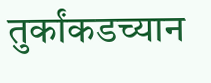तुर्कांकडच्यान